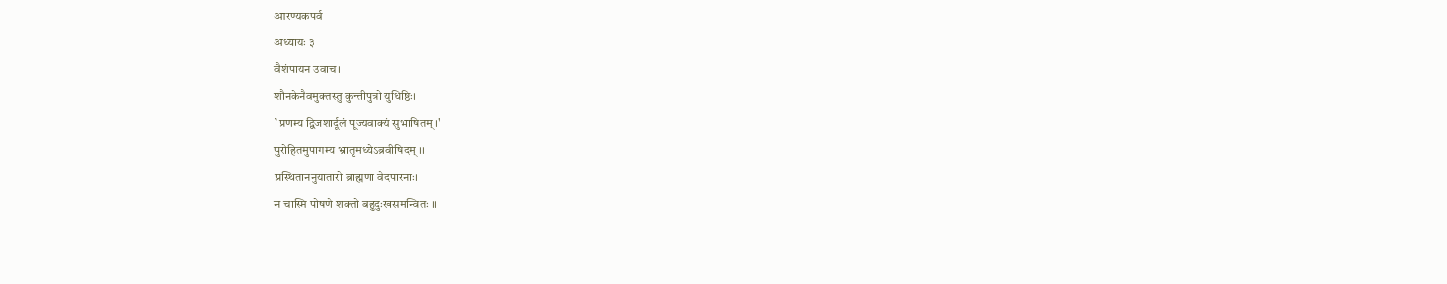आरण्यकपर्व
अध्यायः ३
वैशंपायन उवाच।
शौनकेनैवमुक्तस्तु कुन्तीपुत्रो युधिष्ठिः।
`प्रणम्य द्विजशार्दूलं पूज्यवाक्यं सुभाषितम्।'
पुरोहितमुपागम्य भ्रातृमध्येऽब्रवीषिदम् ।।
प्रस्थिताननुयातारो ब्राह्मणा वेदपारनाः।
न चास्मि पोषणे शक्तो बहुदुःखसमन्वितः ।।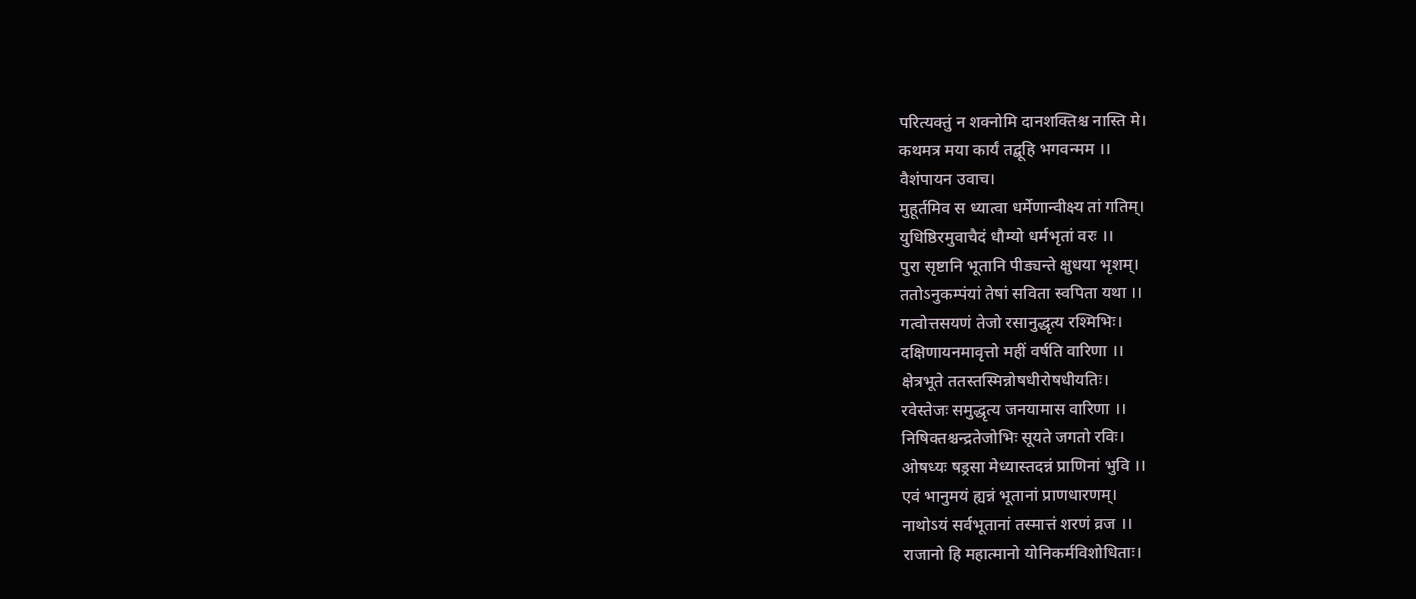परित्यक्तुं न शक्नोमि दानशक्तिश्च नास्ति मे।
कथमत्र मया कार्यं तद्बूहि भगवन्मम ।।
वैशंपायन उवाच।
मुहूर्तमिव स ध्यात्वा धर्मेणान्वीक्ष्य तां गतिम्।
युधिष्ठिरमुवाचैदं धौम्यो धर्मभृतां वरः ।।
पुरा सृष्टानि भूतानि पीड्यन्ते क्षुधया भृशम्।
ततोऽनुकम्पंयां तेषां सविता स्वपिता यथा ।।
गत्वोत्तसयणं तेजो रसानुद्धृत्य रश्मिभिः।
दक्षिणायनमावृत्तो महीं वर्षति वारिणा ।।
क्षेत्रभूते ततस्तस्मिन्नोषधीरोषधीयतिः।
रवेस्तेजः समुद्धृत्य जनयामास वारिणा ।।
निषिक्तश्चन्द्रतेजोभिः सूयते जगतो रविः।
ओषध्यः षड्रसा मेध्यास्तदन्नं प्राणिनां भुवि ।।
एवं भानुमयं ह्यन्नं भूतानां प्राणधारणम्।
नाथोऽयं सर्वभूतानां तस्मात्तं शरणं व्रज ।।
राजानो हि महात्मानो योनिकर्मविशोधिताः।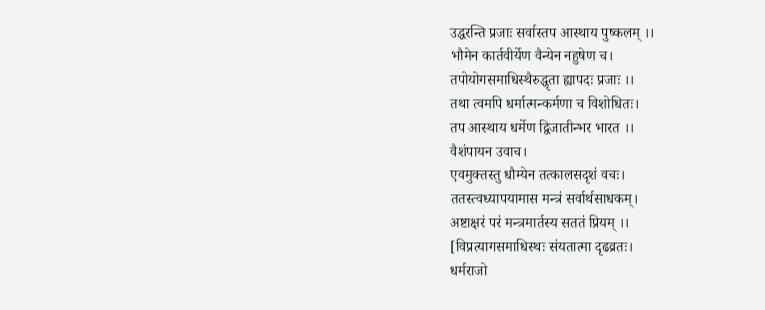उद्धरन्ति प्रजाः सर्वास्तप आस्थाय पुष्कलम् ।।
भौमेन कार्तवीर्येण वैन्येन नहुषेण च।
तपोयोगसमाधिस्थैरुद्धृता ह्यापदः प्रजाः ।।
तथा त्वमपि धर्मात्मन्कर्मणा च विशोधितः।
तप आस्थाय धर्मेण द्विजातीन्भर भारत ।।
वैशंपायन उवाच।
एवमुक्तस्तु धौम्येन तत्कालसदृशं वचः।
ततस्त्वध्यापयामास मन्त्रं सर्वार्थसाधकम्।
अष्टाक्षरं परं मन्त्रमार्तस्य सततं प्रियम् ।।
[विप्रत्यागसमाधिस्थः संयतात्मा दृढव्रतः।
धर्मराजो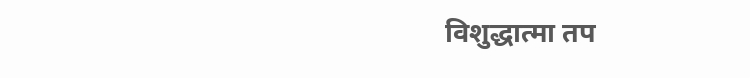विशुद्धात्मा तप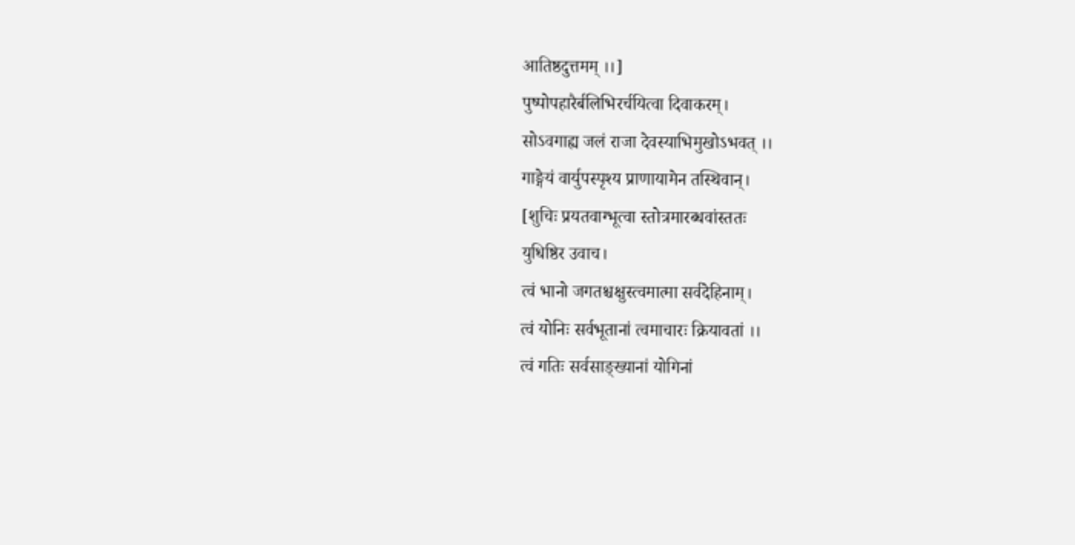आतिष्ठदुत्तमम् ।।]
पुष्पोपहारैर्बलिभिरर्चयित्वा दिवाकरम्।
सोऽवगाह्य जलं राजा देवस्याभिमुखोऽभवत् ।।
गाङ्गेयं वार्युपस्पृश्य प्राणायामेन तस्थिवान्।
[शुचिः प्रयतवाग्भूत्वा स्तोत्रमारब्धवांस्ततः
युधिष्ठिर उवाच।
त्वं भानो जगतश्चक्षुस्त्वमात्मा सर्वदेहिनाम्।
त्वं योनिः सर्वभूतानां त्वमाचारः क्रियावतां ।।
त्वं गतिः सर्वसाङ्ख्यानां योगिनां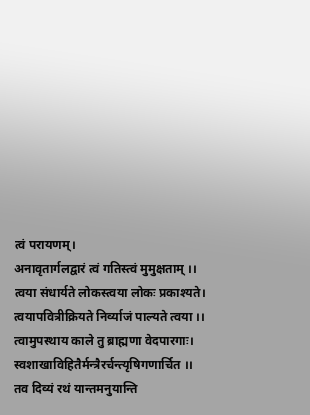त्वं परायणम्।
अनावृतार्गलद्वारं त्वं गतिस्त्वं मुमुक्षताम् ।।
त्वया संधार्यते लोकस्त्वया लोकः प्रकाश्यते।
त्वयापवित्रीक्रियते निर्व्याजं पाल्यते त्वया ।।
त्वामुपस्थाय काले तु ब्राह्मणा वेदपारगाः।
स्वशाखाविहितैर्मन्त्रैरर्चन्त्यृषिगणार्चित ।।
तव दिव्यं रथं यान्तमनुयान्ति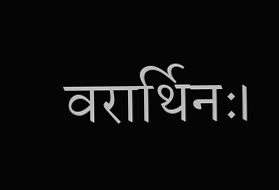वरार्थिनः।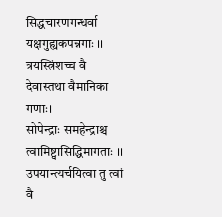सिद्धचारणगन्धर्वा यक्षगुह्यकपन्नगाः ।।
त्रयस्त्रिंशच्च वै देवास्तथा वैमानिका गणाः।
सोपेन्द्राः समहेन्द्राश्च त्वामिष्ट्वासिद्धिमागताः ।।
उपयान्त्यर्चयित्वा तु त्वां वै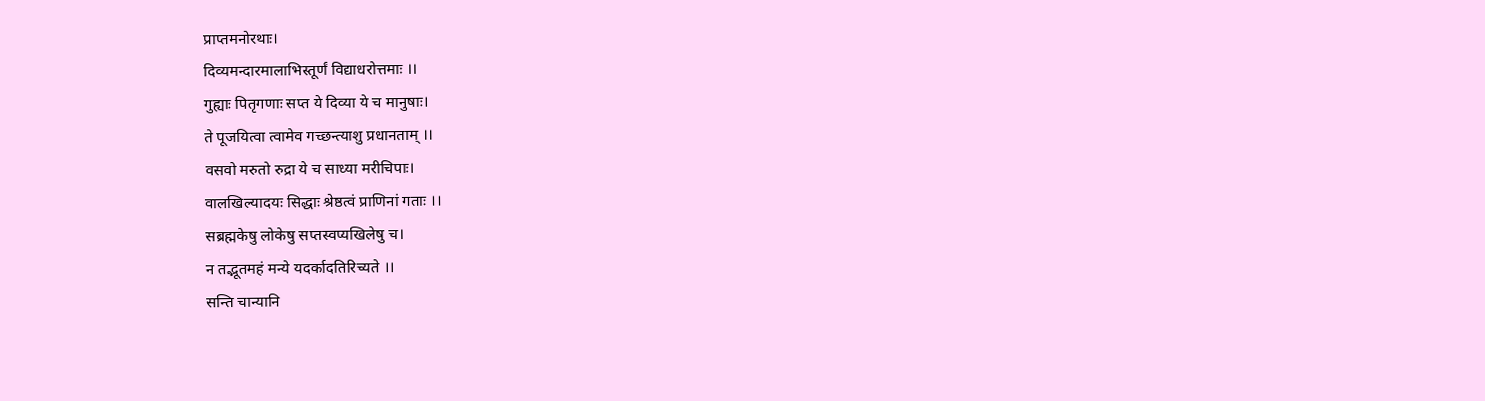प्राप्तमनोरथाः।
दिव्यमन्दारमालाभिस्तूर्णं विद्याधरोत्तमाः ।।
गुह्याः पितृगणाः सप्त ये दिव्या ये च मानुषाः।
ते पूजयित्वा त्वामेव गच्छन्त्याशु प्रधानताम् ।।
वसवो मरुतो रुद्रा ये च साध्या मरीचिपाः।
वालखिल्यादयः सिद्धाः श्रेष्ठत्वं प्राणिनां गताः ।।
सब्रह्मकेषु लोकेषु सप्तस्वप्यखिलेषु च।
न तद्भूतमहं मन्ये यदर्कादतिरिच्यते ।।
सन्ति चान्यानि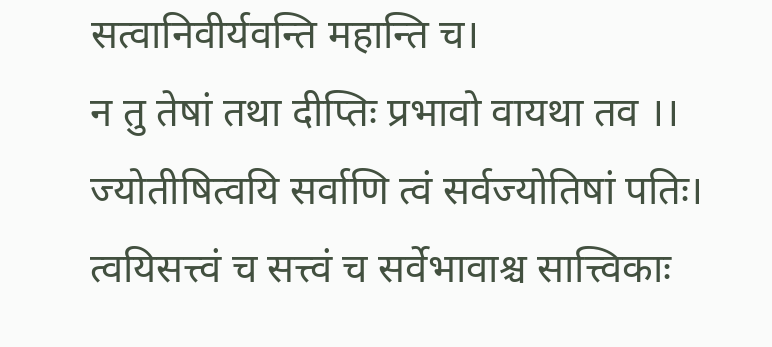सत्वानिवीर्यवन्ति महान्ति च।
न तु तेषां तथा दीप्तिः प्रभावो वायथा तव ।।
ज्योतीषित्वयि सर्वाणि त्वं सर्वज्योतिषां पतिः।
त्वयिसत्त्वं च सत्त्वं च सर्वेभावाश्च सात्त्विकाः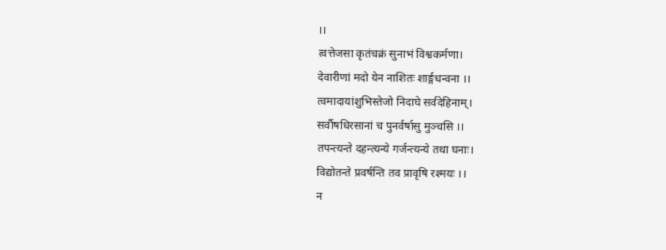।।
त्वत्तेजसा कृतंचक्रं सुनाभं विश्वकर्मणा।
देवारीणां मदो येन नाशितः शार्ङ्गधन्वना ।।
त्वमादायांशुभिस्तेजो निदाघे सर्वदेहिनाम्।
सर्वौषधिरसानां च पुनर्वर्षासु मुञ्चसि ।।
तपन्त्यन्ते दहन्त्यन्ये गर्जन्त्यन्ये तथा घनाः।
विद्योतन्ते प्रवर्षन्ति तव प्रावृषि रश्मयः ।।
न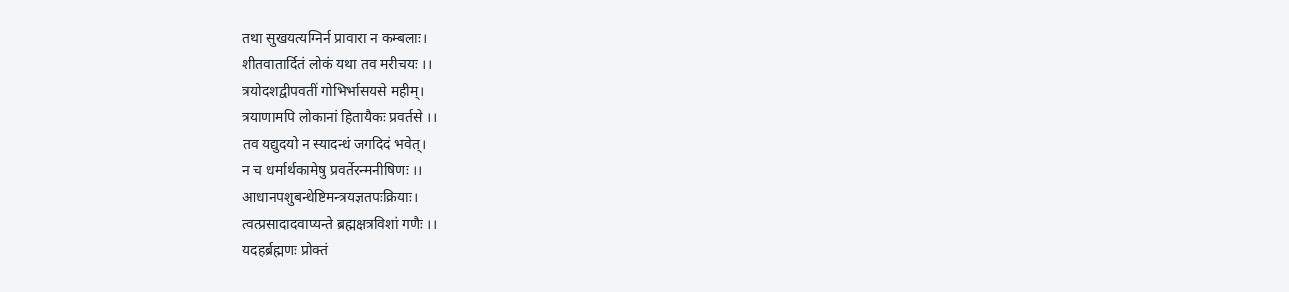तथा सुखयत्यग्निर्न प्रावारा न कम्बलाः।
शीतवातार्दितं लोकं यथा तव मरीचयः ।।
त्रयोदशद्वीपवतीं गोभिर्भासयसे महीम्।
त्रयाणामपि लोकानां हितायैकः प्रवर्तसे ।।
तव यद्युदयो न स्यादन्धं जगदिदं भवेत्।
न च धर्मार्थकामेषु प्रवर्तेरन्मनीषिणः ।।
आधानपशुबन्धेष्टिमन्त्रयज्ञतपःक्रियाः।
त्वत्प्रसादादवाप्यन्ते ब्रह्मक्षत्रविशां गणैः ।।
यदहर्ब्रह्मणः प्रोक्तं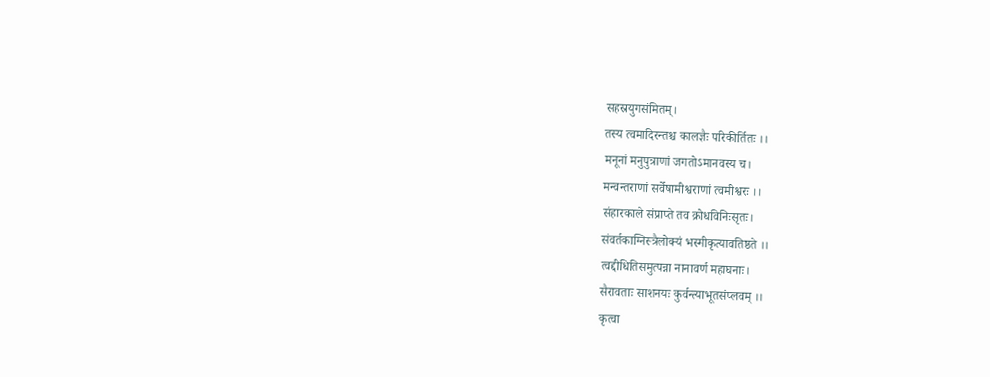सहस्रयुगसंमितम्।
तस्य त्वमादिरन्तश्च कालज्ञैः परिकीर्तितः ।।
मनूनां मनुपुत्राणां जगतोऽमानवस्य च।
मन्वन्तराणां सर्वेषामीश्वराणां त्वमीश्वरः ।।
संहारकाले संप्राप्ते तव क्रोधविनिःसृतः।
संवर्तकाग्निस्त्रैलोक्यं भस्मीकृत्यावतिष्ठते ।।
त्वद्दीधितिसमुत्पन्ना नानावर्ण महाघनाः।
सैरावताः साशनयः कुर्वन्त्याभूतसंप्लवम् ।।
कृत्वा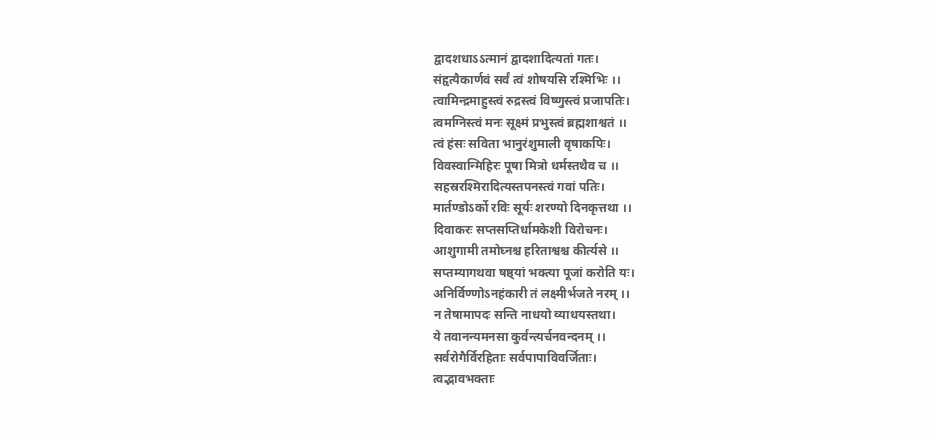द्वादशधाऽऽत्मानं द्वादशादित्यतां गतः।
संहृत्यैकार्णवं सर्वं त्वं शोषयसि रश्मिभिः ।।
त्वामिन्द्रमाहुस्त्वं रुद्रस्त्वं विष्णुस्त्वं प्रजापतिः।
त्वमग्निस्त्वं मनः सूक्ष्मं प्रभुस्त्वं ब्रह्मशाश्वतं ।।
त्वं हंसः सविता भानुरंशुमाली वृषाकपिः।
विवस्वान्मिहिरः पूषा मित्रो धर्मस्तथैव च ।।
सहस्ररश्मिरादित्यस्तपनस्त्वं गवां पतिः।
मार्तण्डोऽर्को रविः सूर्यः शरण्यो दिनकृत्तथा ।।
दिवाकरः सप्तसप्तिर्धामकेशी विरोचनः।
आशुगामी तमोघ्नश्च हरिताश्वश्च कीर्त्यसे ।।
सप्तम्यागथवा षष्ठ्यां भक्त्या पूजां करोति यः।
अनिर्विण्णोऽनहंकारी तं लक्ष्मीर्भजते नरम् ।।
न तेषामापदः सन्ति नाधयो व्याधयस्तथा।
ये तवानन्यमनसा कुर्वन्त्यर्चनवन्दनम् ।।
सर्वरोगैर्विरहिताः सर्वपापाविवर्जिताः।
त्वद्भावभक्ताः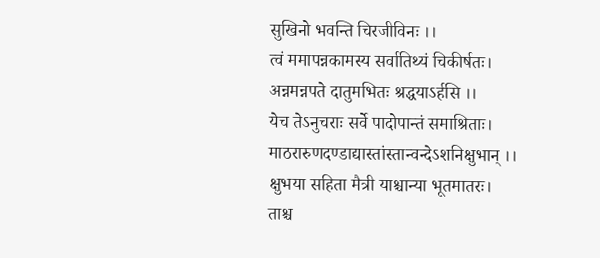सुखिनो भवन्ति चिरजीविनः ।।
त्वं ममापन्नकामस्य सर्वातिथ्यं चिकीर्षतः।
अन्नमन्नपते दातुमभितः श्रद्धयाऽर्हसि ।।
येच तेऽनुचराः सर्वे पादोपान्तं समाश्रिताः।
माठरारुणदण्डाद्यास्तांस्तान्वन्देऽशनिक्षुभान् ।।
क्षुभया सहिता मैत्री याश्चान्या भूतमातरः।
ताश्च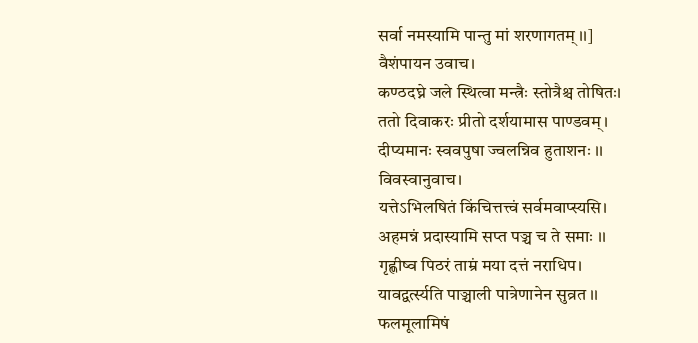सर्वा नमस्यामि पान्तु मां शरणागतम् ।।]
वैशंपायन उवाच।
कण्ठदघ्ने जले स्थित्वा मन्त्रैः स्तोत्रैश्च तोषितः।
ततो दिवाकरः प्रीतो दर्शयामास पाण्डवम्।
दीप्यमानः स्ववपुषा ज्वलन्निव हुताशनः ।।
विवस्वानुवाच।
यत्तेऽभिलषितं किंचित्तत्त्वं सर्वमवाप्स्यसि।
अहमन्नं प्रदास्यामि सप्त पञ्च च ते समाः ।।
गृह्णीष्व पिठरं ताम्रं मया दत्तं नराधिप।
यावद्वर्त्स्यति पाञ्चाली पात्रेणानेन सुव्रत ।।
फलमूलामिषं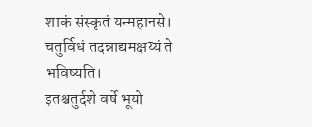शाकं संस्कृतं यन्महानसे।
चतुर्विधं तदन्नाद्यमक्षय्यं ते भविष्यति।
इतश्चतुर्दशे वर्षे भूयो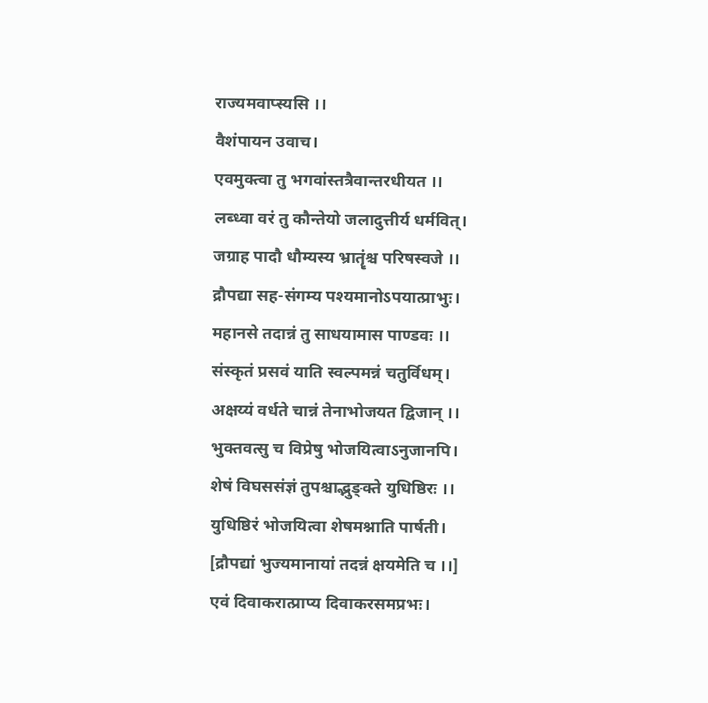राज्यमवाप्स्यसि ।।
वैशंपायन उवाच।
एवमुक्त्वा तु भगवांस्तत्रैवान्तरधीयत ।।
लब्ध्वा वरं तु कौन्तेयो जलादुत्तीर्य धर्मवित्।
जग्राह पादौ धौम्यस्य भ्रातॄंश्च परिषस्वजे ।।
द्रौपद्या सह-संगम्य पश्यमानोऽपयात्प्राभुः।
महानसे तदान्नं तु साधयामास पाण्डवः ।।
संस्कृतं प्रसवं याति स्वल्पमन्नं चतुर्विधम्।
अक्षय्यं वर्धते चान्नं तेनाभोजयत द्विजान् ।।
भुक्तवत्सु च विप्रेषु भोजयित्वाऽनुजानपि।
शेषं विघससंज्ञं तुपश्चाद्भुङ्क्ते युधिष्ठिरः ।।
युधिष्ठिरं भोजयित्वा शेषमश्नाति पार्षती।
[द्रौपद्यां भुज्यमानायां तदन्नं क्षयमेति च ।।]
एवं दिवाकरात्प्राप्य दिवाकरसमप्रभः।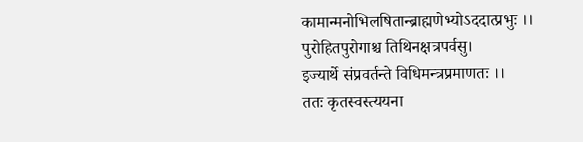कामान्मनोभिलषितान्ब्राह्मणेभ्योऽददात्प्रभुः ।।
पुरोहितपुरोगाश्च तिथिनक्षत्रपर्वसु।
इज्यार्थे संप्रवर्तन्ते विधिमन्त्रप्रमाणतः ।।
ततः कृतस्वस्त्ययना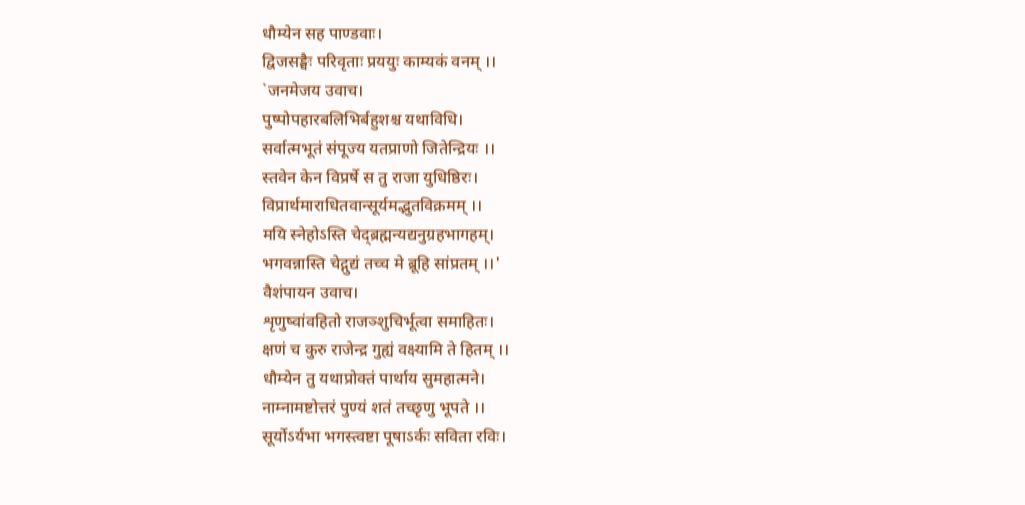धौम्येन सह पाण्डवाः।
द्विजसङ्घैः परिवृताः प्रययुः काम्यकं वनम् ।।
`जनमेजय उवाच।
पुष्पोपहारबलिभिर्बहुशश्च यथाविधि।
सर्वात्मभूतं संपूज्य यतप्राणो जितेन्द्रियः ।।
स्तवेन केन विप्रर्षे स तु राजा युधिष्ठिरः।
विप्रार्थमाराधितवान्सूर्यमद्भुतविक्रमम् ।।
मयि स्नेहोऽस्ति चेद्ब्रह्मन्यद्यनुग्रहभागहम्।
भगवन्नास्ति चेद्गुद्यं तच्च मे ब्रूहि सांप्रतम् ।।'
वैशंपायन उवाच।
शृणुष्वांवहितो राजञ्शुचिर्भूत्वा समाहितः।
क्षणं च कुरु राजेन्द्र गुह्यं वक्ष्यामि ते हितम् ।।
धौम्येन तु यथाप्रोक्तं पार्थाय सुमहात्मने।
नाम्नामष्टोत्तरं पुण्यं शतं तच्छृणु भूपते ।।
सूर्योऽर्यभा भगस्त्वष्टा पूषाऽर्कः सविता रविः।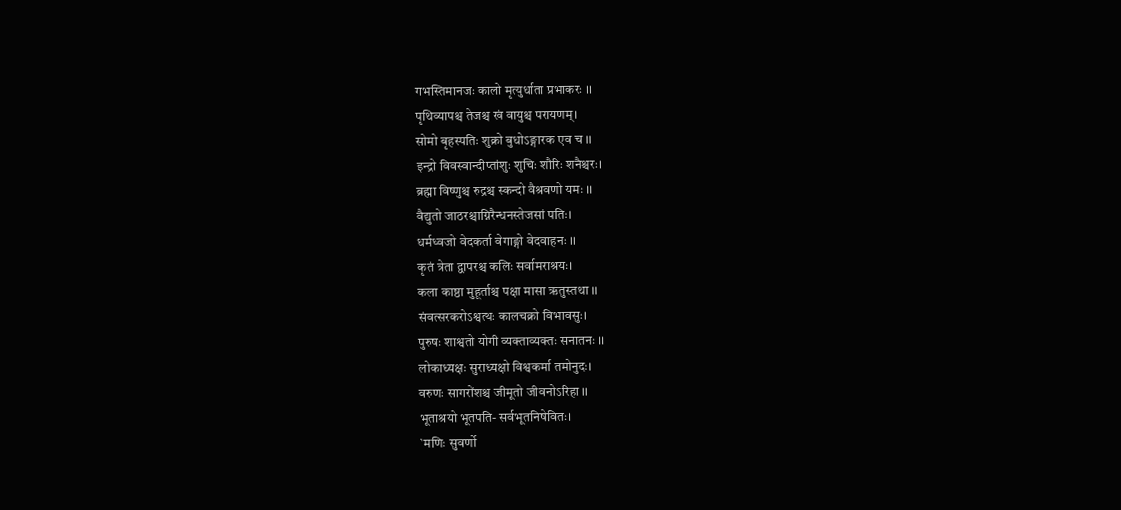गभस्तिमानजः कालो मृत्युर्धाता प्रभाकरः ।।
पृथिव्यापश्च तेजश्च खं वायुश्च परायणम्।
सोमो बृहस्पतिः शुक्रो बुधोऽङ्गारक एव च ।।
इन्द्रो विवस्वान्दीप्तांशुः शुचिः शौरिः शनैश्चरः।
ब्रह्मा विष्णुश्च रुद्रश्च स्कन्दो वैश्रवणो यमः ।।
वैद्युतो जाठरश्चाग्निरैन्धनस्तेजसां पतिः।
धर्मध्वजो वेदकर्ता वेगाङ्गो वेदवाहनः ।।
कृतं त्रेता द्वापरश्च कलिः सर्वामराश्रयः।
कला काष्ठा मुहूर्ताश्च पक्षा मासा ऋतुस्तथा ।।
संवत्सरकरोऽश्वत्थः कालचक्रो विभावसुः।
पुरुषः शाश्वतो योगी व्यक्ताव्यक्तः सनातनः ।।
लोकाध्यक्षः सुराध्यक्षो विश्वकर्मा तमोनुदः।
वरुणः सागरोंशश्च जीमूतो जीवनोऽरिहा ।।
भूताश्रयो भूतपति- सर्वभूतनिषेवितः।
`मणिः सुवर्णो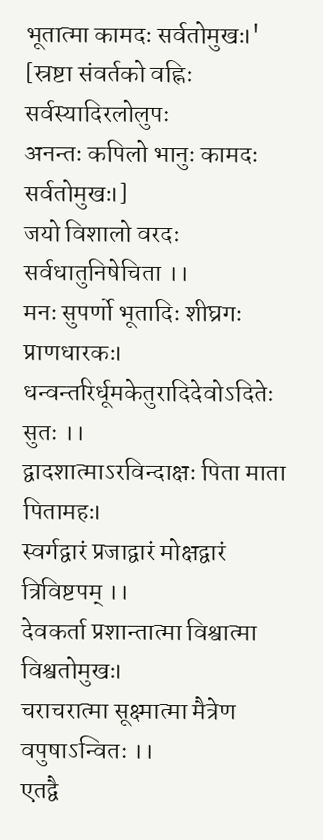भूतात्मा कामदः सर्वतोमुखः।'
[स्रष्टा संवर्तको वह्निः सर्वस्यादिरलोलुपः
अनन्तः कपिलो भानुः कामदः सर्वतोमुखः।]
जयो विशालो वरदः सर्वधातुनिषेचिता ।।
मनः सुपर्णो भूतादिः शीघ्रगः प्राणधारकः।
धन्वन्तरिर्धूमकेतुरादिदेवोऽदितेः सुतः ।।
द्वादशात्माऽरविन्दाक्षः पिता माता पितामहः।
स्वर्गद्वारं प्रजाद्वारं मोक्षद्वारं त्रिविष्टपम् ।।
देवकर्ता प्रशान्तात्मा विश्वात्मा विश्वतोमुखः।
चराचरात्मा सूक्ष्मात्मा मैत्रेण वपुषाऽन्वितः ।।
एतद्वै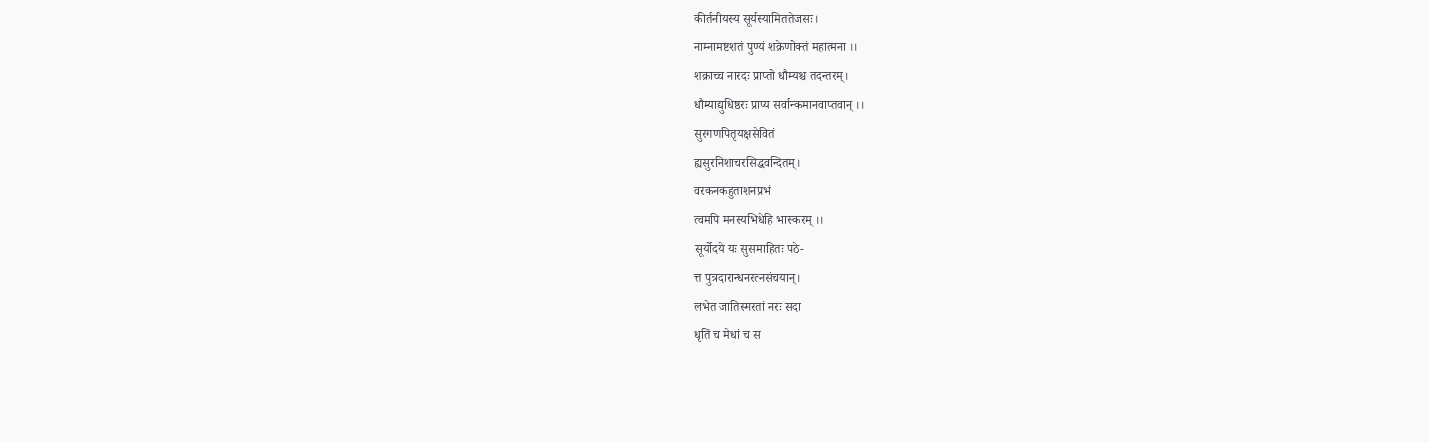कीर्तनीयस्य सूर्यस्यामिततेजसः।
नाम्नामष्टशतं पुण्यं शक्रेणोक्तं महात्मना ।।
शक्राच्च नारदः प्राप्तो धौम्यश्च तदन्तरम्।
धौम्याद्युधिष्ठरः प्राप्य सर्वान्कमानवाप्तवान् ।।
सुरगणपितृयक्षसेवितं
ह्यसुरनिशाचरसिद्धवन्दितम्।
वरकनकहुताशनप्रभं
त्वमपि मनस्यभिधेहि भास्करम् ।।
सूर्योदये यः सुसमाहितः पठे-
त्त पुत्रदारान्धनरत्नसंचयान्।
लभेत जातिस्मरतां नरः सदा
धृतिं च मेधां च स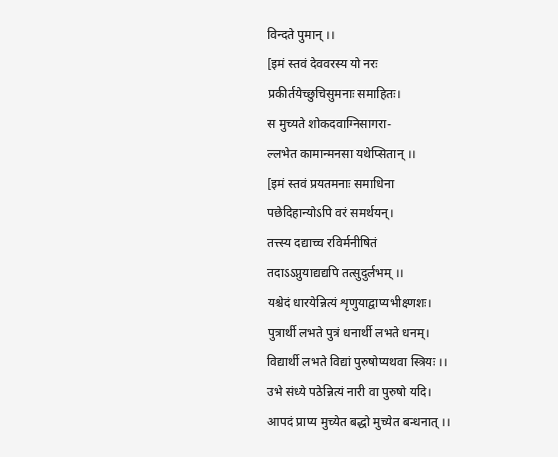विन्दते पुमान् ।।
[इमं स्तवं देववरस्य यो नरः
प्रकीर्तयेच्छुचिसुमनाः समाहितः।
स मुच्यते शोकदवाग्निसागरा-
ल्लभेत कामान्मनसा यथेप्सितान् ।।
[इमं स्तवं प्रयतमनाः समाधिना
पछेदिहान्योऽपि वरं समर्थयन्।
तत्त्स्य दद्याच्च रविर्मनीषितं
तदाऽऽप्नुयाद्यद्यपि तत्सुदुर्लभम् ।।
यश्चेदं धारयेन्नित्यं शृणुयाद्वाप्यभीक्ष्णशः।
पुत्रार्थी लभते पुत्रं धनार्थी लभते धनम्।
विद्यार्थी लभते विद्यां पुरुषोप्यथवा स्त्रियः ।।
उभे संध्ये पठेन्नित्यं नारी वा पुरुषो यदि।
आपदं प्राप्य मुच्येत बद्धो मुच्येत बन्धनात् ।।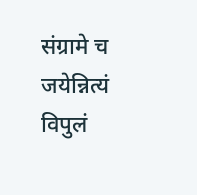संग्रामे च जयेन्नित्यं विपुलं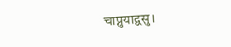चाप्नुयाद्वसु।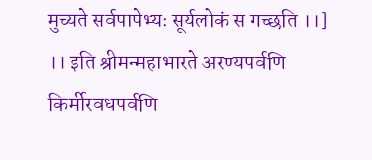मुच्यते सर्वपापेभ्यः सूर्यलोकं स गच्छति ।।]
।। इति श्रीमन्महाभारते अरण्यपर्वणि
किर्मीरवधपर्वणि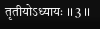तृतीयोऽध्यायः ।। 3 ।।